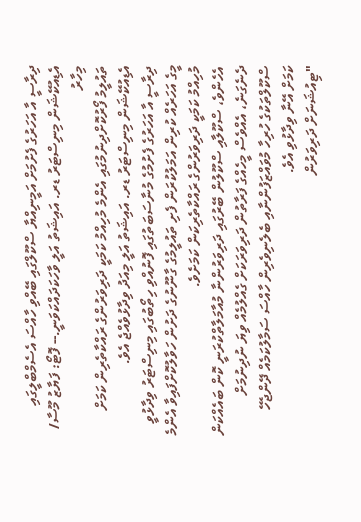ދިރާސީ އާ އަހަރުގެ ފެށުމަށް އަމީނިއްޔާ ސްކޫލްގައި ބޭއްވި ހާއްސަ އެސެމްބްލީގައި އެޑިއުކޭޝަން މިނިސްޓަރު ޑރ. އައިޝަތު އަލީ ވާހަކަދައްކަވަނީ.-- ފޮޓޯ: ފަޔާޒު މޫސާ/ މިހާރު
ތައުލީމު ފޯރުކޮށްދިނުމުގައި އެންމެ މުހިއްމު ކަމަކީ ދަރިވަރުންގެ ރައްކާތެރިން ކަމަށް އެޑިއުކޭޝަން މިނިސްޓަރު ޑރ. އައިޝަތު އަލީ މިއަދު ވިދާޅުވެއްޖެ އެވެ.
ދިރާސީ އާ އަހަރުގެ ފެށުމުގެ މުނާސަބަތުގައި ފޮނުއްވި ހިތޯބުގައި މިނިސްޓަރު ވިދާޅުވީ މީގެ އަހަރެއް ކުރިން އަމަލުކުރަން ފެށި ތައުލީމުގެ ގާނޫނުގެ ދަށުން ހަވާލުކޮށްފައިވާ އެންމެ މުހިއްމު ކަމަކީ ދަރިވަރުންގެ ރައްކާތެރިކަން ކަމަށެވެ.
އެހެންވެ، ސްކޫލާއި ސްކޫލުން ބޭރުގައި ދަރިވަރުންނާ މުއާމަލާތްކުރަނީ ކޮން ބައެއްކަން ދެނެގަނެ، އެއްވެސް މީހެއްގެ ފަރާތުން ދަރިވަރަކަށް ގެއްލުމެއް ވިޔަ ނުދިނުމަށް ސްކޫލްތަކުގެ ހުރިހާ މުވައްޒަފުންނާއި ބެލެނިވެރިން ހާއްސަ ސަމާލުކަމެއް ދޭންޖެހޭ ކަމަށް އޭނާ ވިދާޅުވި އެވެ.
"ޓިއުޝަނަށް ދަރިވަރުން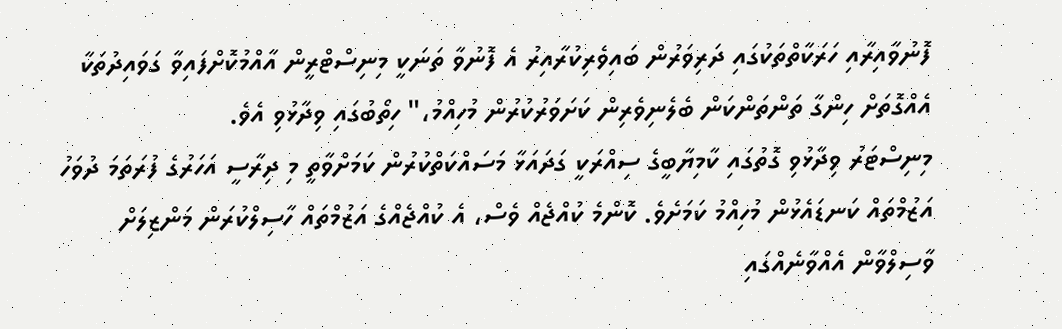ފޮނުވާއިރާއި ހަރަކާތްތަކުގައި ދަރިވަރުން ބައިވެރިކުރާއިރު އެ ފޮނުވާ ތަނަކީ މިނިސްޓްރީން އާއްމުކޮށްފައިވާ ގަވައިދުތަކާ އެއްގޮތަށް ހިންގާ ތަންތަންކަން ބެލެނިވެރިން ކަށަވަރުކުރުން މުހިއްމު،" ހިތޯބުގައި ވިދާޅުވި އެވެ.
މިނިސްޓަރު ވިދާޅުވި ގޮތުގައި ކާމިޔާބީގެ ސިއްރަކީ ގަދައަޅާ މަސައްކަތްކުރުން ކަމަށްވާތީ މި ދިރާސީ އަހަރުގެ ފުރަތަމަ ދުވަހު އަޒުމްތައް ކަނޑައެޅުން މުހިއްމު ކަމަށެވެ. ކޮންމެ ކުއްޖެއް ވެސް، އެ ކުއްޖެއްގެ އަޒުމްތައް ހާސިލްކުރަން މަންޒިލަށް ވާސިލްވާން އެއްވާނެއްގައި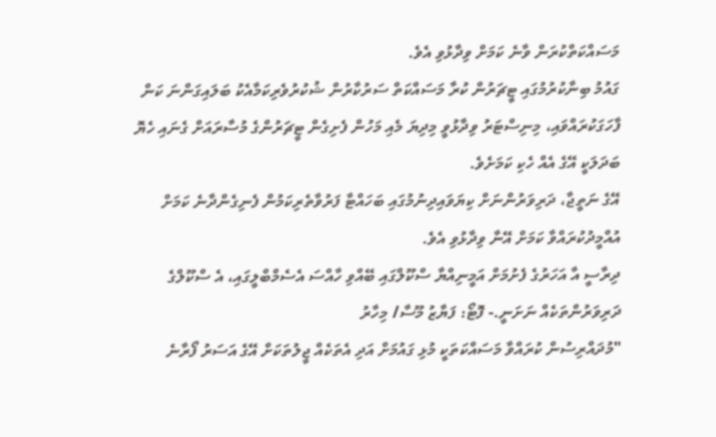މަސައްކަތްކުރަން ވާނެ ކަމަށް ވިދާޅުވި އެވެ.
ގައުމު ބިނާކުރުމުގައި ޓީޗަރުން ކުރާ މަސައްކަތް ސަރުކާރުން ޝުކުރުވެރިކަމާއެކު ބަލައިގަންނަ ކަން ފާހަގަކުރައްވައި، މިނިސްޓަރު ވިދާޅުވީ މިދިޔަ މެއި މަހުން ފެށިގެން ޓީޗަރުންގެ މުސާރައަށް ގެނައި ހެޔޮ ބަދަލަކީ އޭގެ އެއް ހެކި ކަމަށެވެ.
އޭގެ ނަތީޖާ، ދަރިވަރުންނަށް ކިޔަވައިދިނުމުގައި ބަހައްޓާ ފަރުވާތެރިކަމުން ފެނިގެންދާނެ ކަމަށް އުއްމީދުކުރައްވާ ކަމަށް އޭނާ ވިދާޅުވި އެވެ.
ދިރާސީ އާ އަހަރުގެ ފެށުމަށް އަމީނިއްޔާ ސްކޫލްގައި ބޭއްވި ހާއްސަ އެސެމްބްލީގައި، އެ ސްކޫލްގެ ދަރިވަރުންތަކެއް ނަށަނީ.- ފޮޓޯ: ފަޔާޒު މޫސާ/ މިހާރު
"މުދައްރިސުން ކުރައްވާ މަސައްކަތަކީ މުޅި ގައުމަށް އަދި އެތަކެއް ޖީލުތަކަށް އޭގެ އަސަރު ފޯރާނެ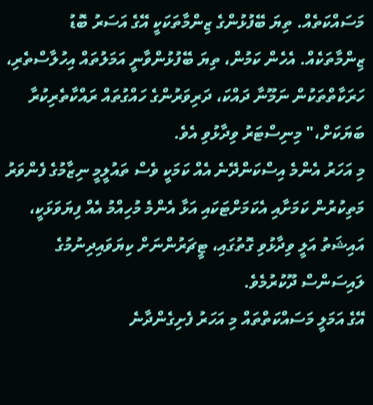މަސައްކަތެއް. ތިޔަ ބޭފުޅުންގެ ޒިންމާތަކަކީ އޭގެ އަސަރު ބޮޑު ޒިންމާތަކެއް. އެހެން ކަމުން، ތިޔަ ބޭފުޅުންވާނީ އަމަލުތައް އިހުލާސްތެރި، ހަރަކާތްތަކުން ނަމޫނާ ދައްކަ، ދަރިވަރުންގެ ހައްގުތައް ރައްކާތެރިކުރާ ބަޔަކަށް،" މިނިސްޓަރު ވިދާޅުވި އެވެ.
މި އަހަރު އެންމެ އިސްކަންދޭނެ އެއް ކަމަކީ ވެސް ތައުލީމީ ނިޒާމުގެ ފެންވަރު މަތިކުރުން ކަމަށާއި އެކަމަށްޓަކައި އަޅާ އެންމެ މުހިއްމު އެއް ފިޔަވަޅަކީ، އައިޝަތު އަލީ ވިދާޅުވި ގޮތުގައި، ޓީޗަރުންނަށް ކިޔަވައިދިނުމުގެ ލައިސަންސް ދޫކުރުމެވެ.
އޭގެ އަމަލީ މަސައްކަތްތައް މި އަހަރު ފެށިގެންދާނެ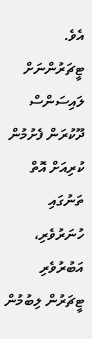އެވެ.
ޓީޗަރުންނަށް ލައިސަންސް ދޫކުރަން ފެށުމުން ކުރިއަށް އޮތް ތަނުގައި ހުނަރުވެރި، އަބުރުވެރި ޓީޗަރުން ލިބުމުން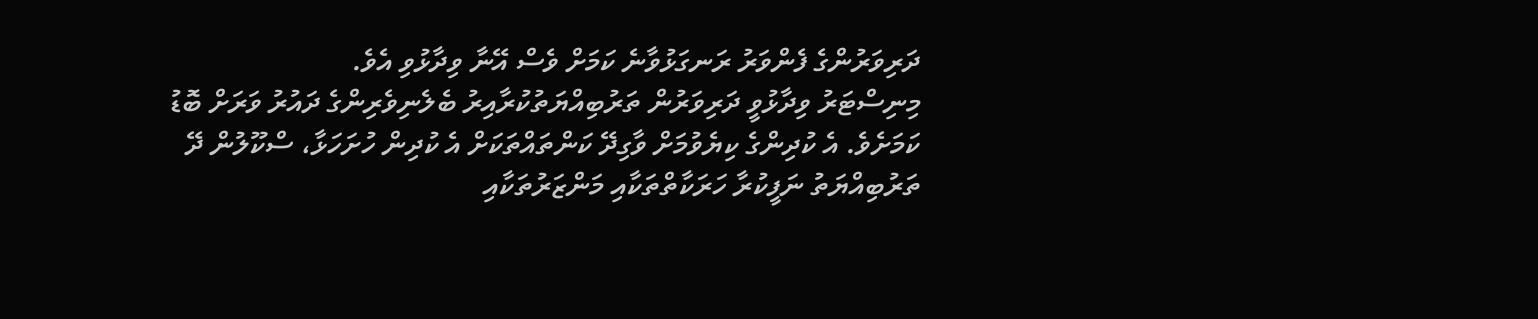ދަރިވަރުންގެ ފެންވަރު ރަނގަޅުވާނެ ކަމަށް ވެސް އޭނާ ވިދާޅުވި އެވެ.
މިނިސްޓަރު ވިދާޅުވީ ދަރިވަރުން ތަރުބިއްޔަތުކުރާއިރު ބެލެނިވެރިންގެ ދައުރު ވަރަށް ބޮޑު ކަމަށެވެ. އެ ކުދިންގެ ކިޔެވުމަށް ވާގިދޭ ކަންތައްތަކަށް އެ ކުދިން ހުށަހަޅާ، ސްކޫލުން ދޭ ތަރުބިއްޔަތު ނަފީކުރާ ހަރަކާތްތަކާއި މަންޒަރުތަކާއި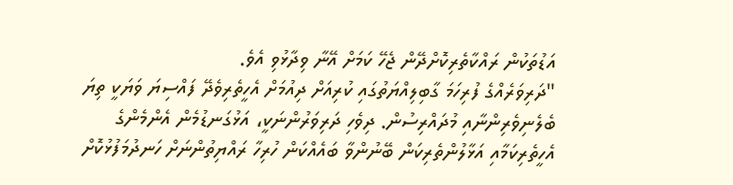އަޑުތަކުން ރައްކާތެރިކޮށްދޭން ޖެހޭ ކަމަށް އޭނާ ވިދާޅުވި އެވެ.
"ދަރިވަރެއްގެ ފުރިހަމަ ގާބިލިއްޔަތުގައި ކުރިއަށް ދިއުމަށް އެހީތެރިވެދޭ ފައްސިޔަ ވަޔަކީ ތިޔަ ބެލެނިވެރިންނާއި މުދައްރިސުން. ދިވެހި ދަރިވަރުންނަކީ، އަޅުގަނޑުމެން އެންމެންގެ އެހީތެރިކަމާއި އަޅާލުންތެރިކަން ބޭނުންވާ ބައެއްކަން ހުރިހާ ރައްޔިތުންނަށް ހަނދުމަފުޅުކޮށް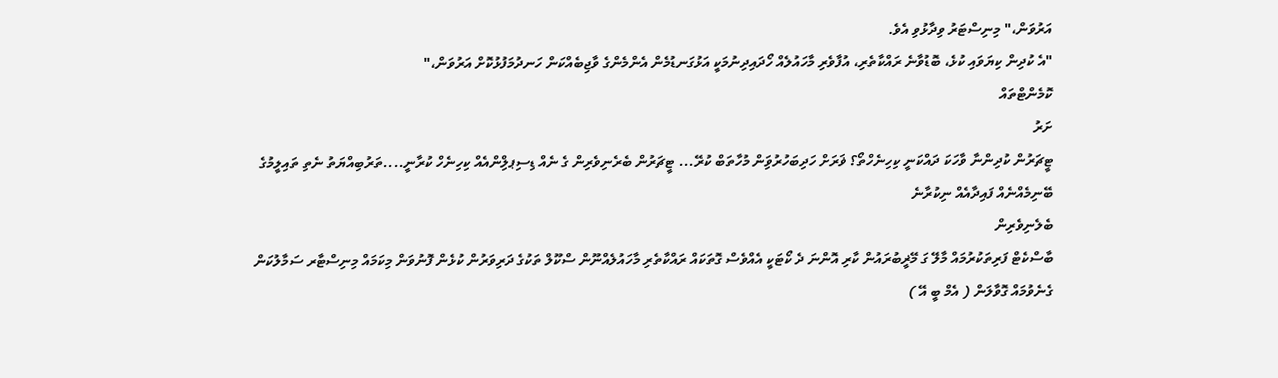އަރުވަން،" މިނިސްޓަރު ވިދާޅުވި އެވެ.
"އެ ކުދިން ކިޔަވައި ކުޅެ، ބޮޑުވާނެ ރައްކާތެރި، އުފާވެރި މާހައުލެއް ހޯދައިދިނުމަކީ އަޅުގަނޑުމެން އެންމެންގެ ވާޖިބެއްކަން ހަނދުމަފުޅުކޮށް އަރުވަން،"
ކޮމެންޓްތައް
ށަރު
ޓީޗަރުން ކުދިންނާ ވާހަކަ ދައްކަނީ ކިހިނެހްތޯ؟ ޥަރަށް ހަދިބަހުރުވަިން މުހާތަބް ކުރޭ... ޓީޗަރުން ބެރެނިވެރިން ގެ ނެއް ޑިސިޕލްިންއެއް ކިހިނެހް ކުރާނީ....ތަރުބިއްޔަތު ނެތި ތައިލީމުގެ ބޭނިމެއްނެއް ފައިދާއެއް ނިކުރާނެ
ބެލެނިވެރިން
ބާސްކެޓް ފަރިތަކުރުމައް މާލޭ ގަ މޭޜީބުރައުން ކާރި އޮންނަ ދެ ކޯޓަކީ އެއްވެސް ގޮތަކައް ރައްކާތެރި މާހައުލެއްނޫން ސްކޫލް ތަކުގެ ދަރިވަރުން ކުޅެން ފޮނުވަން މިކަމައް މިނިސްޓާރ ސަމާލުކަން ގެނެވުމައް ގޮވާލަން ( އެމް ބީ އޭ )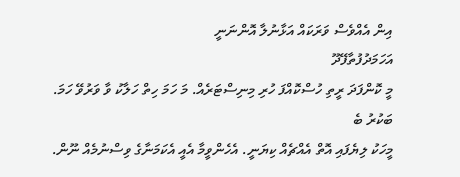އިން އެއްވެސް ވަރަކައް އަޅާނުލާ އޮންނަނީ
އަހަމަދުފުތާފޭދޫ
މީ ކޮންފަދަ ރީތި ހުސްކޮއްފަ ހުރި މިނިސްޓަރެއް. މަ ހަމަ ހިތް ހަލާކު ވާ ވަރުވޭ ހަމަ.
ބަކުރު ބެ
މީހަކު ލިޔެފައި އޮތް އެއްޗެއް ކިޔަނީ. އެހެންވީމާ އެއީ އެކަމަނާގެ ވިސްނުމެއް ނޫން.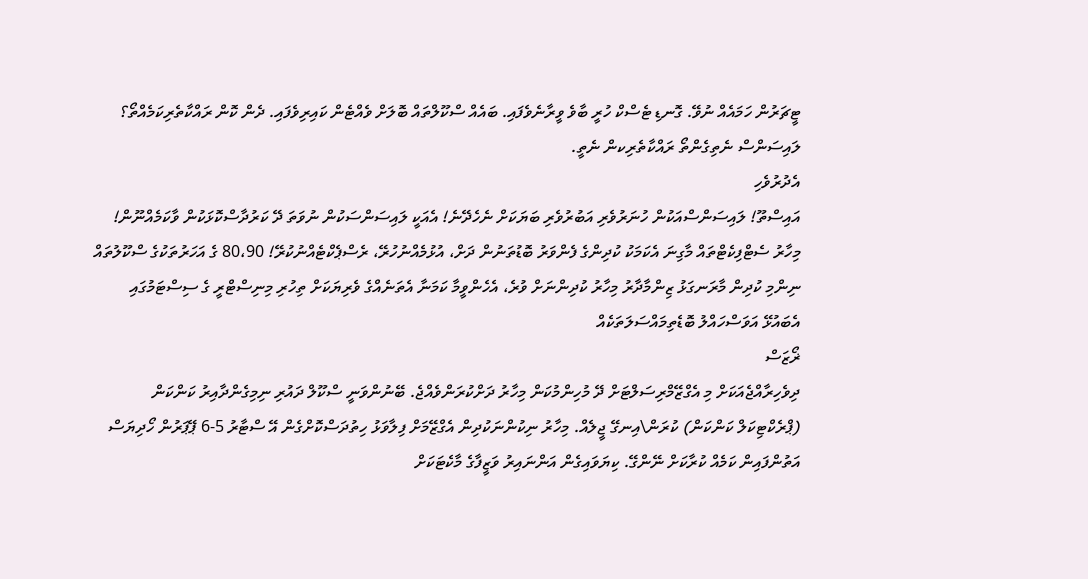ޓީޗަރުން ހަމައެއް ނުވޭ. ގޮނޑި ޓެސްކް ހުރީ ބާވެ ވީރާނެވެފައި. ބައެއް ސްކޫލްތައް ބޮލަށް ވެއްޓެން ކައިރިވެފައި. ދެން ކޮން ރައްކާތެރިކަމެއްތޯ؟ ލައިސަންސް ނެތިގެންތޯ ރައްކާތެރިކން ނެތީ.
އެދުރުވެހި
އައިސްތޫ! ލައިސަންސްއަކުން ހުނަރުވެރި އަބުރުވެރި ބަޔަކަށް ނެހެދޭނެ! އެއަކީ ލައިސަންސަކުން ނުވަތަ ދޭ ކަރުދާސްކޮޅަކުން ވާކަމެއްނޫން! މިހާރު ސެޓްފިކެޓްތައް މާގިނަ އެކަމަކު ކުދިންގެ ފެންވަރު ބޮޑުތަނުން ދަށް، އުޅުމެއްނުހުރޭ، ރެސްޕެކްޓެއްނުކުރޭ! 80،90 ގެ އަހަރުތަކުގެ ސްކޫލުތައް ނިންމި ކުދިން މާރަނގަޅު ޒިންމާދާރު މިހާރު ކުދިންނަށް ވުރެ، އެހެންވީމާ ކަމަނާ އެތަނެއްގެ ވެރިޔަކަށް ތިހުރި މިނިސްޓްރީ ގެ ސިސްޓަމުގައި އެބައުޅޭ އަވަސްހައްލު ބޮޑެތިމައްސަލަތަކެއް
ޜޯޒަސް
ދިވެހިރާއްޖެއަކަށް މި އެގްޒޭމްރިސަލްޓަށް ދޭ މުހިންމުކަން މިހާރު ދަށްކުރަންވެއްޖެ. ބޭނުންވަނީ ސްކޫލް ދައުރި ނިމިގެންދާއިރު ކަންކަން (ޕްރެކްޓިކަލް ކަންކަން) ކުރަން\އިނގޭ ޖީލެއް. މިހާރު ނިކުންނަކުދިން އެގްޒޭމަށް ފިލާވަޅު ހިތުދަސްކޮށްގެން އޭ ސްޓާރު 5-6 ޕޭޕަރުން ހޯދިޔަސް އަތުންފައިން ކަމެއް ކުރާކަށް ނޭންގޭ. ކިޔަވައިގެން އަންނައިރު ވަޒީފާގެ މާކެޓަކަށް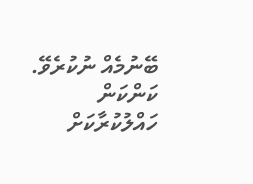ބޭނުމެއް ނުކުރެވޭ. ކަންކަން ހައްލުކުރާކަށް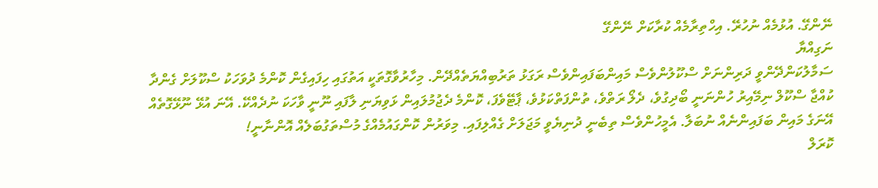ނޭންގޭ. އުޅުމެއް ނުހުރޭ. އިހްތިރާމެއް ކުރާކަށް ނޭންގޭ
ނަގިއްޔާ
ސަމާލުކަންދޭންވީ ދަރިންނަށް ސްކޫލުންވެސް މައިންބަފައިންވެސް ރަގަޅު ތަރުބިއްޔަތެއްދޭން. މިހާރުވާގޮތަކީ އަތުގައި ހިފައިގެން ކޮންމެ ދުވަހަކު ސްކޫލަށް ގެންދާ ކުއްޖާ ސްކޫލް ނިމޭއިރު ހުންނަނީ ބޯދިގުވެ، ދެލޯ ރަތްވެ، ތުންފަތްކަޅުވެ، ޕާޓޭވެފަ، ކޮންމެ ދެޖުމުލައިން ޅަވިޔަނި ލާފައި ނޫނީ ވާހަކަ ނުދެއްކޭ. އޭނަ އުޅޭ ނޫޅޭގޮތެއް އޭނަގެ މައިން ބަފައިންނެއް ނުބަލާ. އެމީހުންވެސް ތިބެނީ ދުނިޔެވީ މަޖަލަށް ގެއްލިފައި. މިވަރުން ކޮންގައުމެއްގެ މުސްތަގުބަލެއް އޮންނާނީ!
ކޮރަލް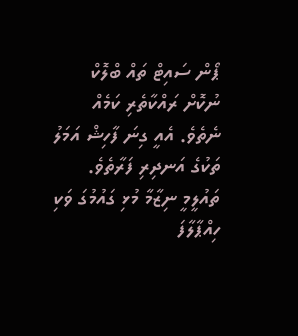ޕޯން ސައިޓް ތައް ބްލޮކް ނުކޮށް ރައްކާތެރި ކަމެއް ނެތެވެ. އެއީ ގިނަ ފާހިޝް އަމަލު ތަކުގެ އަނދިރި ފަރާތެވެ. ތައުލީމީ ނިޒާމާ މުޅި ގައުމުގަ ވަކި ހިއްޕާލާފަ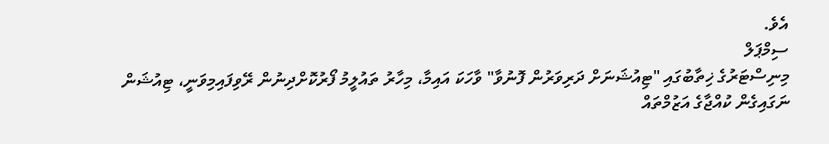އެވެ.
ސިމްޕަލް
މިނިސްޓަރުގެ ޚިތާބުގައި "ޓިއުޝަނަށް ދަރިވަރުން ފޮނުވާ" ވާހަކަ އައިމާ، މިހާރު ތައުލީމު ފޯރުކޮށްދިނުން ރޭވިފައިމިވަނީ، ޓިއުޝަން ނަގައިގެން ކުއްޖާގެ އަޒުމްތައް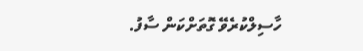ހާސިލްކުރެވޭ ގޮތަށްކަން ސާފު.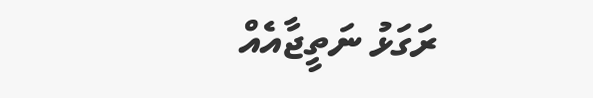ރަގަޅު ނަތީޖާއެއް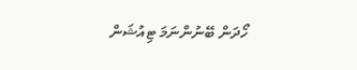ހޯދަން ބޭނުންނަމަ ޓިއުޝަން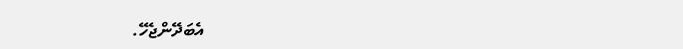އެބަދޭންޖެހޭ.